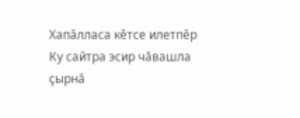Хапăлласа кĕтсе илетпĕр
Ку сайтра эсир чăвашла çырнă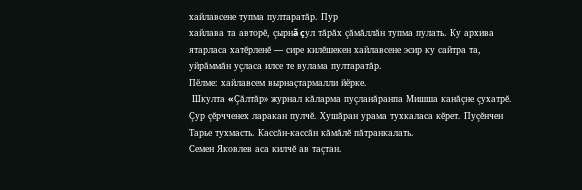хайлавсене тупма пултаратăр. Пур
хайлава та авторĕ, çырнă çул тăрăх çăмăллăн тупма пулать. Ку архива
ятарласа хатĕрленĕ — сире килĕшекен хайлавсене эсир ку сайтра та,
уйрăммăн уçласа илсе те вулама пултаратăр.
Пӗлме: хайлавсем вырнаҫтармалли йӗрке.
 Шкулта «Çăлтăр» журнал кăларма пуçланăранпа Мишша канăçне çухатрĕ. Çур çĕрчченех ларакан пулчĕ. Хушăран урама тухкаласа кĕрет. Пуçĕнчен Тарье тухмасть. Кассăн-кассăн кăмăлĕ пăтранкалать.
Семен Яковлев аса килчĕ ав таçтан.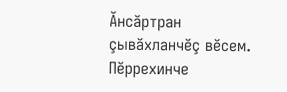Ăнсăртран çывăхланчĕç вĕсем. Пĕррехинче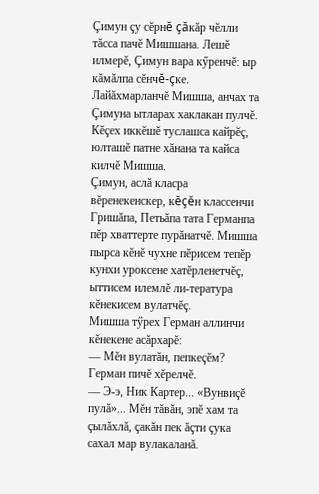Çимун çу сĕрнĕ çăкăр чĕлли тăсса пачĕ Мишшана. Лешĕ илмерĕ, Çимун вара кӳренчĕ: ыр кăмăлпа сĕнчĕ-çке. Лайăхмарланчĕ Мишша, анчах та Çимуна ытларах хаклакан пулчĕ. Кĕçех иккĕшĕ туслашса кайрĕç, юлташĕ патне хăнана та кайса килчĕ Мишша.
Çимун, аслă класра вĕренекенскер, кĕçĕн классенчи Гришăпа, Петьăпа тата Германпа пĕр хваттерте пурăнатчĕ. Мишша пырса кĕнĕ чухне пĕрисем тепĕр кунхи уроксене хатĕрленетчĕç, ыттисем илемлĕ ли-тература кĕнекисем вулатчĕç.
Мишша тӳрех Герман аллинчи кĕнекене асăрхарĕ:
— Мĕн вулатăн, пепкеçĕм?
Герман пичĕ хĕрелчĕ.
— Э-э, Ник Картер... «Вунвиçĕ пулă»... Мĕн тăвăн, эпĕ хам та çылăхлă, çакăн пек ăçти çука сахал мар вулакаланă.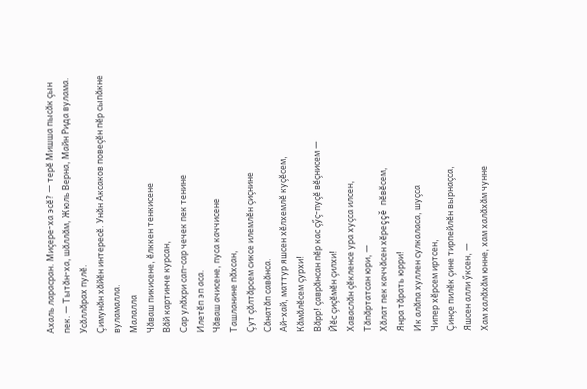Ахаль ларасран. Миçере-ха эсĕ? — терĕ Мишша пысăк çын пек. — Тытăн-ха, шăллăм, Жюль Верна, Майн Рида вулама. Усăллăрах пулĕ.
Çимунăн хăйĕн интересĕ. Унăн Аксаков повеçĕн пĕр сыпăкне вуламалла.
Малалла
Чăваш пикисене, ĕлккен тенкисене
Вăй картинче курсан,
Сар улăхри сап-сар чечек пек тенине
Илетĕп эп аса.
Чăваш ачисене, пуса каччисене
Ташланине пăхсан,
Çут çăлтăрсем сиксе илемлĕн çиçнине
Сăнатăп савăнса.
Ай-хай, маттур яшсен хĕлхемлĕ куçĕсем,
Кăмăлĕсем çурхи!
Вăрр! çаврăнсан пĕр кас çӳç-пуçĕ вĕçнисем —
Йĕс çиçĕмĕн çилхи!
Хаваслăн çĕкленсе ура хуçса илсен,
Тăпăртатсан юри, —
Хăлат пек каччăсен хĕреççĕ пĕвĕсем,
Янра тăрать юрри!
Ик алăпа хуллен сулкаласа, шуçса
Чипер хĕрсем иртсен,
Çинçе пилĕк çине тирпейлĕн вырнаçса,
Яшсен алли ӳксен, —
Хам халăхăм юнне, хам халăхăм чунне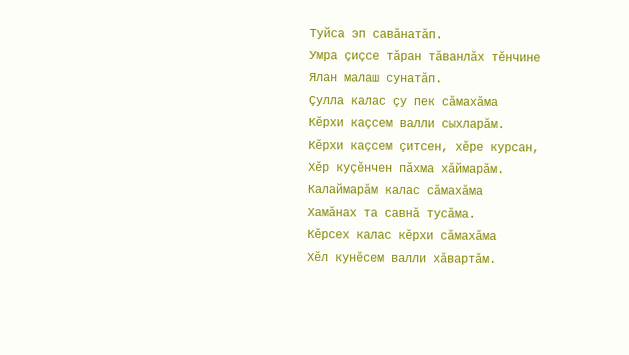Туйса эп савăнатăп.
Умра çиçсе тăран тăванлăх тĕнчине
Ялан малаш сунатăп.
Çулла калас çу пек сăмахăма
Кĕрхи каçсем валли сыхларăм.
Кĕрхи каçсем çитсен, хĕре курсан,
Хĕр куçĕнчен пăхма хăймарăм.
Калаймарăм калас сăмахăма
Хамăнах та савнă тусăма.
Кĕрсех калас кĕрхи сăмахăма
Хĕл кунĕсем валли хăвартăм.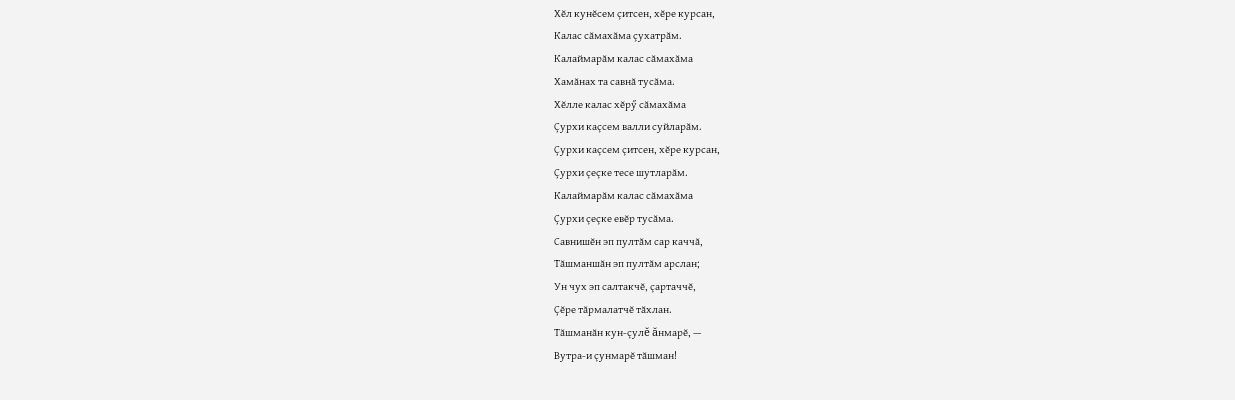Хĕл кунĕсем çитсен, хĕре курсан,
Калас сăмахăма çухатрăм.
Калаймарăм калас сăмахăма
Хамăнах та савнă тусăма.
Хĕлле калас хĕрӳ сăмахăма
Çурхи каçсем валли суйларăм.
Çурхи каçсем çитсен, хĕре курсан,
Çурхи çеçке тесе шутларăм.
Калаймарăм калас сăмахăма
Çурхи çеçке евĕр тусăма.
Савнишĕн эп пултăм сар каччă,
Тăшманшăн эп пултăм арслан;
Ун чух эп салтакчĕ, çартаччĕ,
Çĕре тăрмалатчĕ тăхлан.
Тăшманăн кун-çулĕ ăнмарĕ, —
Вутра-и çунмарĕ тăшман!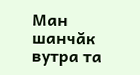Ман шанчăк вутра та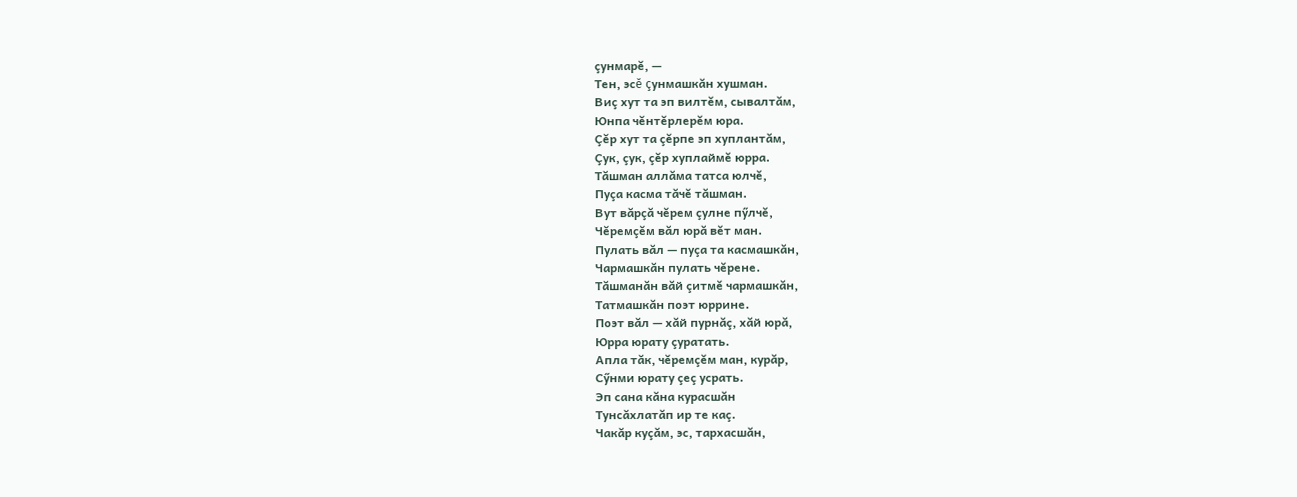çунмарĕ, —
Тен, эсĕ çунмашкăн хушман.
Виç хут та эп вилтĕм, сывалтăм,
Юнпа чĕнтĕрлерĕм юра.
Çĕр хут та çĕрпе эп хуплантăм,
Çук, çук, çĕр хуплаймĕ юрра.
Тăшман аллăма татса юлчĕ,
Пуçа касма тăчĕ тăшман.
Вут вăрçă чĕрем çулне пӳлчĕ,
Чĕремçĕм вăл юрă вĕт ман.
Пулать вăл — пуçа та касмашкăн,
Чармашкăн пулать чĕрене.
Тăшманăн вăй çитмĕ чармашкăн,
Татмашкăн поэт юррине.
Поэт вăл — хăй пурнăç, хăй юрă,
Юрра юрату çуратать.
Апла тăк, чĕремçĕм ман, курăр,
Сӳнми юрату çеç усрать.
Эп сана кăна курасшăн
Тунсăхлатăп ир те каç.
Чакăр куçăм, эс, тархасшăн,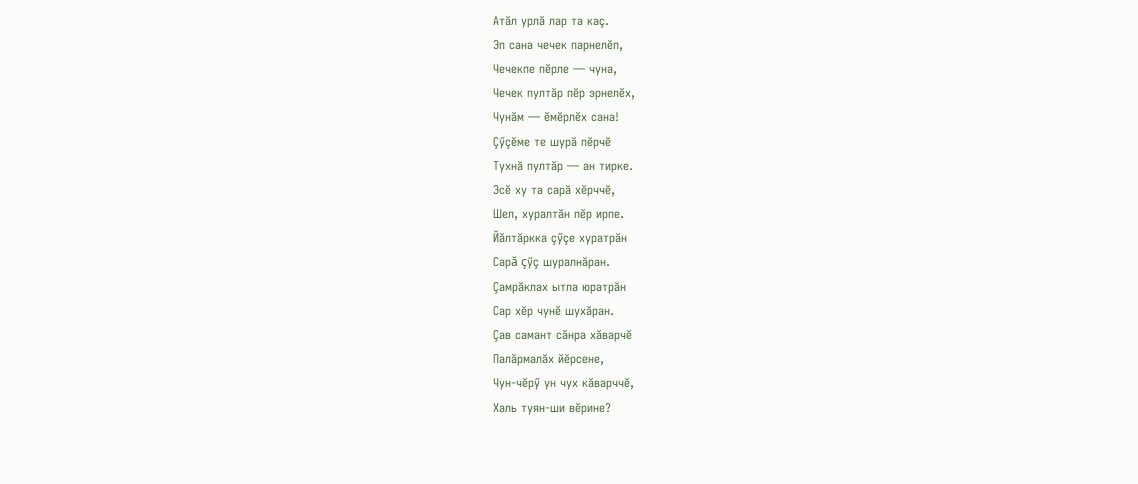Атăл урлă лар та каç.
Эп сана чечек парнелĕп,
Чечекпе пĕрле — чуна,
Чечек пултăр пĕр эрнелĕх,
Чунăм — ĕмĕрлĕх сана!
Çӳçĕме те шурă пĕрчĕ
Тухнă пултăр — ан тирке.
Эсĕ ху та сарă хĕрччĕ,
Шел, хуралтăн пĕр ирпе.
Йăлтăркка çӳçе хуратрăн
Сарă çӳç шуралнăран.
Çамрăклах ытла юратрăн
Сар хĕр чунĕ шухăран.
Çав самант сăнра хăварчĕ
Палăрмалăх йĕрсене,
Чун-чĕрӳ ун чух кăварччĕ,
Халь туян-ши вĕрине?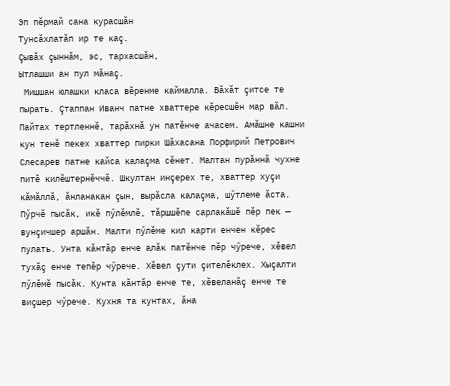Эп пĕрмай сана курасшăн
Тунсăхлатăп ир те каç.
Çывăх çыннăм, эс, тархасшăн,
Ытлашши ан пул мăнаç.
 Мишшан юлашки класа вĕренме каймалла. Вăхăт çитсе те пырать. Çтаппан Иванч патне хваттере кĕресшĕн мар вăл. Пайтах тертленнĕ, тарăхнă ун патĕнче ачасем. Амăшне кашни кун тенĕ пекех хваттер пирки Шăхасана Порфирий Петрович Слесарев патне кайса калаçма сĕнет. Малтан пурăннă чухне питĕ килĕштернĕччĕ. Шкултан инçерех те, хваттер хуçи кăмăллă, ăнланакан çын, вырăсла калаçма, шӳтлеме ăста. Пӳрчĕ пысăк, икĕ пӳлĕмлĕ, тăршшĕпе сарлакăшĕ пĕр пек — вунçичшер аршăн. Малти пӳлĕме кил карти енчен кĕрес пулать. Унта кăнтăр енче алăк патĕнче пĕр чӳрече, хĕвел тухăç енче тепĕр чӳрече. Хĕвел çути çителĕклех. Хыçалти пӳлĕмĕ пысăк. Кунта кăнтăр енче те, хĕвеланăç енче те виçшер чӳрече. Кухня та кунтах, ăна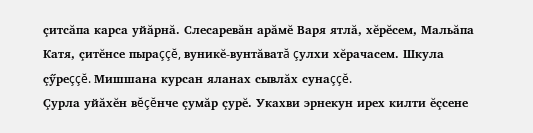çитсăпа карса уйăрнă. Слесаревăн арăмĕ Варя ятлă, хĕрĕсем, Мальăпа Катя, çитĕнсе пыраççĕ, вуникĕ-вунтăватă çулхи хĕрачасем. Шкула çӳреççĕ. Мишшана курсан яланах сывлăх сунаççĕ.
Çурла уйăхĕн вĕçĕнче çумăр çурĕ. Укахви эрнекун ирех килти ĕçсене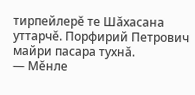тирпейлерĕ те Шăхасана уттарчĕ. Порфирий Петрович майри пасара тухнă.
— Мĕнле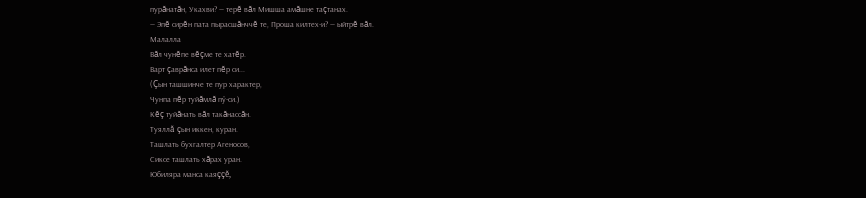пурăнатăн, Укахви? — терĕ вăл Мишша амăшне таçтанах.
— Эпĕ сирĕн пата пырасшăнччĕ те, Проша килтех-и? — ыйтрĕ вăл.
Малалла
Вăл чунĕпе вĕçме те хатĕр.
Варт çаврăнса илет пĕр си...
(Çын ташшинче те пур характер,
Чунпа пĕр туйăмлă пӳ-си.)
Кĕç туйăнать вăл такăнассăн.
Туяллă çын иккен, куран.
Ташлать бухгалтер Агеносов,
Сиксе ташлать хăрах уран.
Юбиляра манса каяççĕ,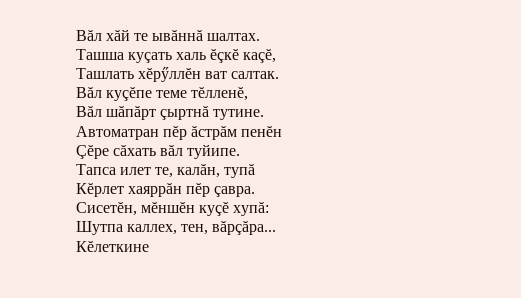Вăл хăй те ывăннă шалтах.
Ташша куçать халь ĕçкĕ каçĕ,
Ташлать хĕрӳллĕн ват салтак.
Вăл куçĕпе теме тĕлленĕ,
Вăл шăпăрт çыртнă тутине.
Автоматран пĕр ăстрăм пенĕн
Çĕре сăхать вăл туйипе.
Тапса илет те, калăн, тупă
Кĕрлет хаяррăн пĕр çавра.
Сисетĕн, мĕншĕн куçĕ хупă:
Шутпа каллех, тен, вăрçăра...
Кĕлеткине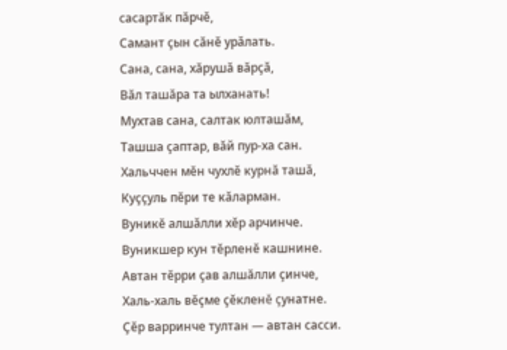сасартăк пăрчĕ,
Самант çын сăнĕ урăлать.
Сана, сана, хăрушă вăрçă,
Вăл ташăра та ылханать!
Мухтав сана, салтак юлташăм,
Ташша çаптар, вăй пур-ха сан.
Хальччен мĕн чухлĕ курнă ташă,
Куççуль пĕри те кăларман.
Вуникĕ алшăлли хĕр арчинче.
Вуникшер кун тĕрленĕ кашнине.
Автан тĕрри çав алшăлли çинче,
Халь-халь вĕçме çĕкленĕ çунатне.
Çĕр варринче тултан — автан сасси.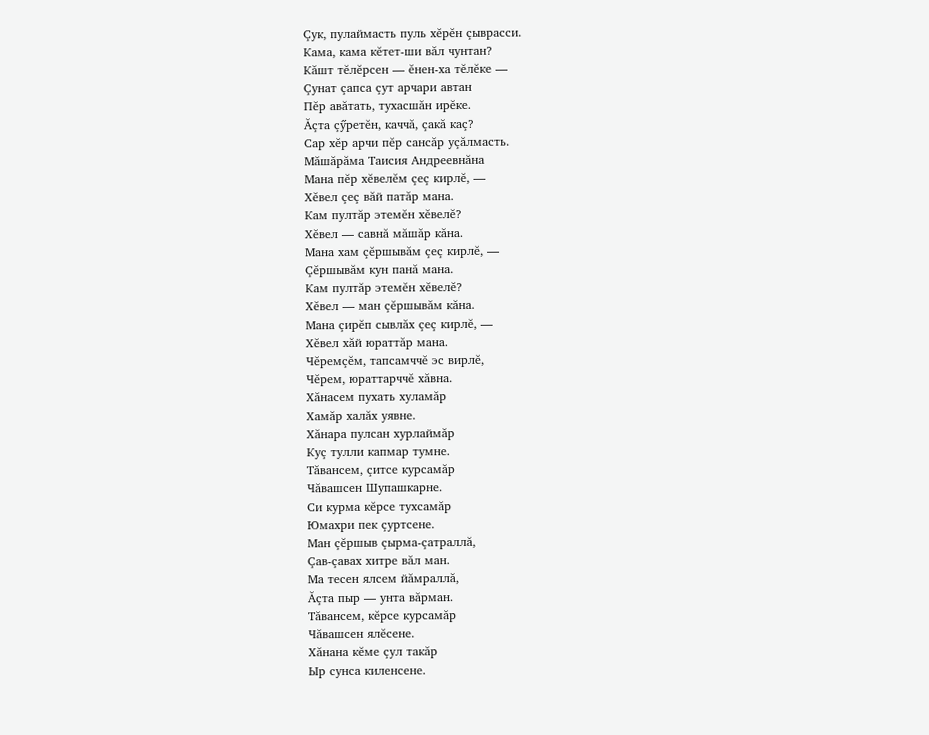Çук, пулаймасть пуль хĕрĕн çыврасси.
Кама, кама кĕтет-ши вăл чунтан?
Кăшт тĕлĕрсен — ĕнен-ха тĕлĕке —
Çунат çапса çут арчари автан
Пĕр авăтать, тухасшăн ирĕке.
Ăçта çӳретĕн, каччă, çакă каç?
Сар хĕр арчи пĕр сансăр уçăлмасть.
Мăшăрăма Таисия Андреевнăна
Мана пĕр хĕвелĕм çеç кирлĕ, —
Хĕвел çеç вăй патăр мана.
Кам пултăр этемĕн хĕвелĕ?
Хĕвел — савнă мăшăр кăна.
Мана хам çĕршывăм çеç кирлĕ, —
Çĕршывăм кун панă мана.
Кам пултăр этемĕн хĕвелĕ?
Хĕвел — ман çĕршывăм кăна.
Мана çирĕп сывлăх çеç кирлĕ, —
Хĕвел хăй юраттăр мана.
Чĕремçĕм, тапсамччĕ эс вирлĕ,
Чĕрем, юраттарччĕ хăвна.
Хăнасем пухать хуламăр
Хамăр халăх уявне.
Хăнара пулсан хурлаймăр
Куç тулли капмар тумне.
Тăвансем, çитсе курсамăр
Чăвашсен Шупашкарне.
Си курма кĕрсе тухсамăр
Юмахри пек çуртсене.
Ман çĕршыв çырма-çатраллă,
Çав-çавах хитре вăл ман.
Ма тесен ялсем йăмраллă,
Ăçта пыр — унта вăрман.
Тăвансем, кĕрсе курсамăр
Чăвашсен ялĕсене.
Хăнана кĕме çул такăр
Ыр сунса киленсене.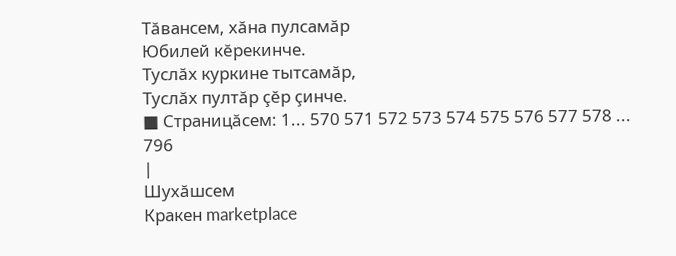Тăвансем, хăна пулсамăр
Юбилей кĕрекинче.
Туслăх куркине тытсамăр,
Туслăх пултăр çĕр çинче.
■ Страницăсем: 1... 570 571 572 573 574 575 576 577 578 ... 796
|
Шухăшсем
Кракен marketplace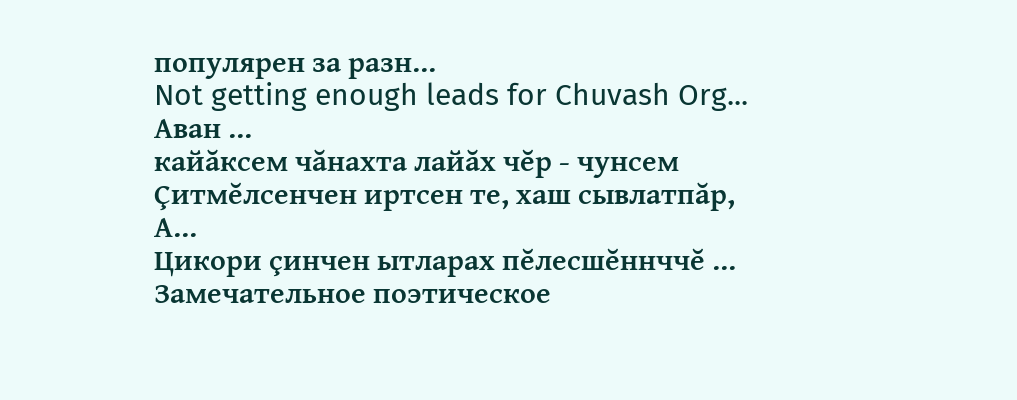популярен за разн...
Not getting enough leads for Chuvash Org...
Аван ...
кайăксем чăнахта лайăх чĕр - чунсем
Çитмĕлсенчен иртсен те, хаш сывлатпăр, А...
Цикори çинчен ытларах пĕлесшĕннччĕ ...
Замечательное поэтическое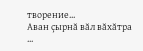творение...
Аван çырнă вăл вăхăтра ...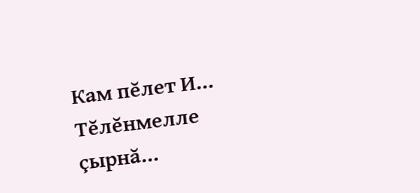Кам пĕлет И...
Тĕлĕнмелле çырнă...